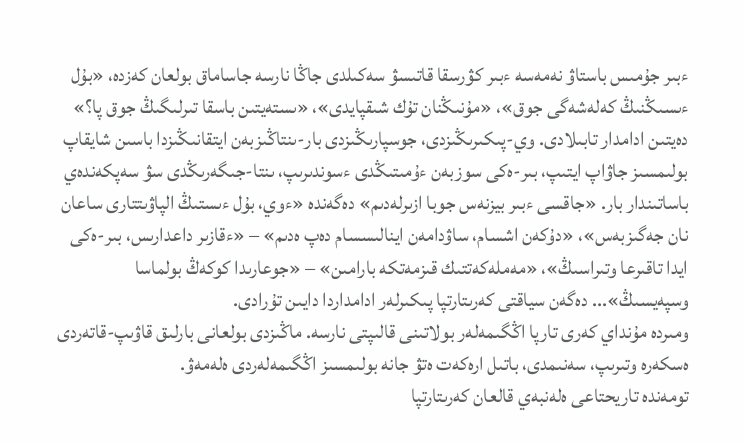ءبىر جۇمىس باستاۋ نەمەسە ءبىر كۋرسقا قاتىسۋ سەكىلدى جاڭا نارسە جاساماق بولعان كەزدە، «بۇل ءىسىڭنىڭ كەلەشەگى جوق»، «مۇنىڭنان تۇك شىقپايدى»، «ىستەيتىن باسقا تىرلىگىڭ جوق پا؟» دەيتىن ادامدار تابىلادى. وي-پىكىرىڭىزدى، جوسپارىڭىزدى بار-ىنتاڭىزبەن ايتقانىڭىزدا باسىن شايقاپ بولىمسىز جاۋاپ ايتىپ، بىر-ەكى سوزبەن ءۇمىتىڭدى ءسوندىرىپ، ىنتا-جىگەرىڭدى سۋ سەپكەندەي باساتىندار بار. «جاقسى ءبىر بيزنەس جوبا ازىرلەدىم» دەگەندە «ءوي، بۇل ءىستىڭ الپاۋىتتارى ساعان نان جەگىزبەس»، «دۇكەن اشسام، ساۋدامەن اينالىسسام دەپ ەدىم» – «ءقازىر داعدارىس، بىر-ەكى ايدا تاقىرعا وتىراسىڭ»، «مەملەكەتتىك قىزمەتكە بارامىن» – «جوعارىدا كوكەڭ بولماسا وسپەيسىڭ»... دەگەن سياقتى كەرىتارتپا پىكىرلەر ادامداردا دايىن تۇرادى.
ومىردە مۇنداي كەرى تارپا اڭگىمەلەر بولاتىنى قالىپتى نارسە. ماڭىزدى بولعانى بارلىق قاۋىپ-قاتەردى ەسكەرە وتىرىپ، سەنىمدى، باتىل ارەكەت ەتۋ جانە بولىمسىز اڭگىمەلەردى ەلەمەۋ.
تومەندە تاريحتاعى ەلەنبەي قالعان كەرىتارتپا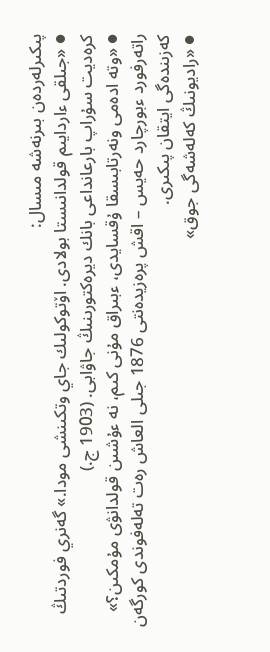پىكىرلەردەن بىرنەشە مىسال:
● «جىلقى ءاردايىم قولدانىستا بولادى. اۆتوكولىك جاي وتكىنشى مودا.» گەنري فوردتىڭ كرەديت سۇراپ بارعانداعى بانك ديرەكتورىنىڭ جاۋابى. (1903 ج.)
● «وتە ادەمى ونەرتابىسقا ۇقسايدى، ءبىراق مۇنى كىم، نە ءۇشىن قولدانۋى مۇمكىن؟» راتەرفورد ءبورچارد حەيس – اقش پرەزيدەنتى 1876 جىلى العاش رەت تەلەفوندى كورگەن كەزىندەگى ايتقان پىكىرى.
● «راديونىڭ كەلەشەگى جوق»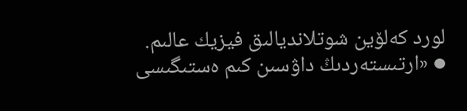لورد كەلۆين شوتلانديالىق فيزيك عالىم.
● «ارتىستەردىڭ داۋسىن كىم ەستىگىسى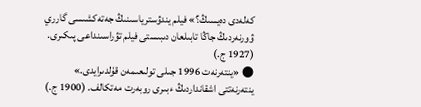كەلەدى دەيسىڭ؟» فيلم يندۋسترياسىنىڭ جەتەكشىسى گارري ۋورنەردىڭ جاڭا تابىلعان دىبىستى فيلم تۋراسىنداعى پىكىرى. (1927 ج.)
● «ينتەرنەت 1996 جىلى تولىعىمەن قۇلدىرايدى.» ينتەرنەتتى اشقانداردىڭ ءبىرى روبەرت مەتكالف. (1900 ج.)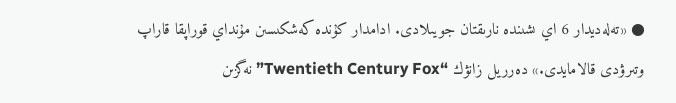● «تەلەديدار 6 اي ىشىندە نارىقتان جويىلادى. ادامدار كۇندە كەشكىسىن مۇنداي قوراپقا قاراپ وتىرۋدى قالامايدى.» دەرريل زانۋك “Twentieth Century Fox” نەگزىن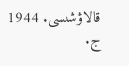قالاۋشىسى. 1944 ج.